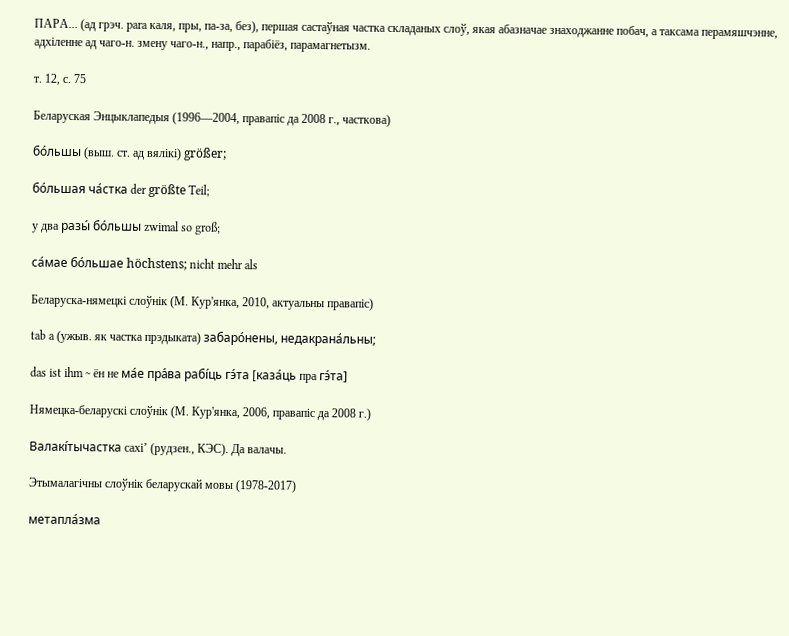ПАРА... (ад грэч. para каля, пры, па-за, без), першая састаўная частка складаных слоў, якая абазначае знаходжанне побач, а таксама перамяшчэнне, адхіленне ад чаго-н. змену чаго-н., напр., парабіёз, парамагнетызм.

т. 12, с. 75

Беларуская Энцыклапедыя (1996—2004, правапіс да 2008 г., часткова)

бо́льшы (выш. ст. ад вялікі) größer;

бо́льшая ча́стка der größte Teil;

у два разы́ бо́льшы zwimal so groß;

са́мае бо́льшае höchstens; nicht mehr als

Беларуска-нямецкі слоўнік (М. Кур'янка, 2010, актуальны правапіс)

tab a (ужыв. як частка прэдыката) забаро́нены, недакрана́льны;

das ist ihm ~ ён не ма́е пра́ва рабі́ць гэ́та [каза́ць пра гэ́та]

Нямецка-беларускі слоўнік (М. Кур'янка, 2006, правапіс да 2008 г.)

Валакі́тычастка сахі’ (рудзен., КЭС). Да валачы.

Этымалагічны слоўнік беларускай мовы (1978-2017)

метапла́зма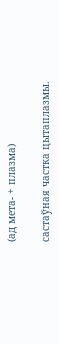(ад мета- + плазма)

састаўная частка цытаплазмы.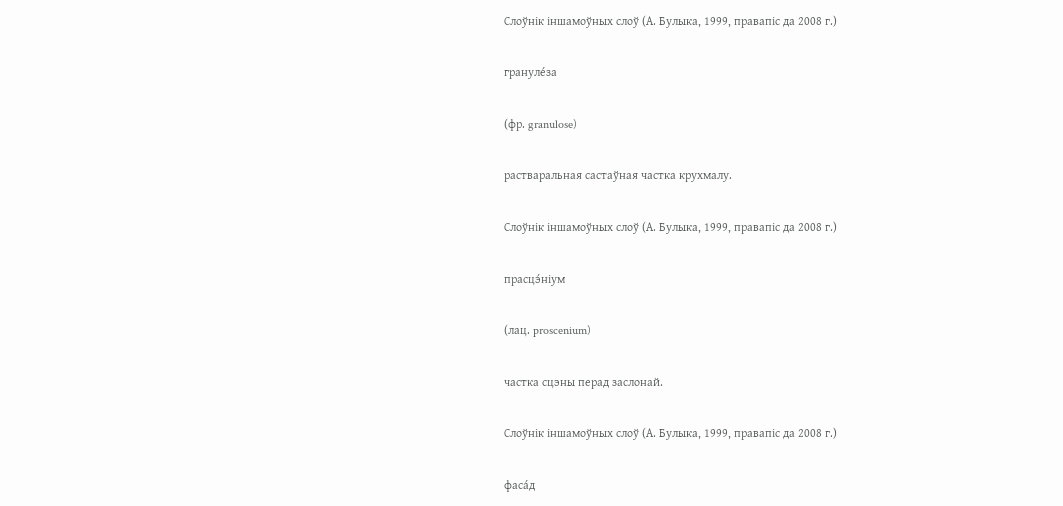Слоўнік іншамоўных слоў (А. Булыка, 1999, правапіс да 2008 г.)

грануле́за

(фр. granulose)

растваральная састаўная частка крухмалу.

Слоўнік іншамоўных слоў (А. Булыка, 1999, правапіс да 2008 г.)

прасцэ́ніум

(лац. proscenium)

частка сцэны перад заслонай.

Слоўнік іншамоўных слоў (А. Булыка, 1999, правапіс да 2008 г.)

фаса́д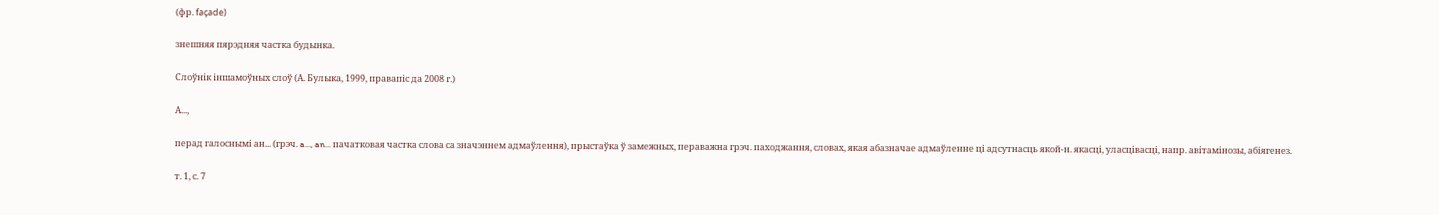(фр. façade)

знешняя пярэдняя частка будынка.

Слоўнік іншамоўных слоў (А. Булыка, 1999, правапіс да 2008 г.)

А...,

перад галоснымі ан... (грэч. a..., an... пачатковая частка слова са значэннем адмаўлення), прыстаўка ў замежных, пераважна грэч. паходжання, словах, якая абазначае адмаўленне ці адсутнасць якой-н. якасці, уласцівасці, напр. авітамінозы, абіягенез.

т. 1, с. 7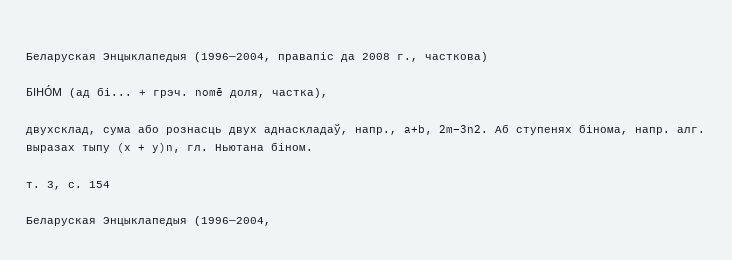Беларуская Энцыклапедыя (1996—2004, правапіс да 2008 г., часткова)

БІНО́М (ад бі... + грэч. nomē доля, частка),

двухсклад, сума або рознасць двух аднаскладаў, напр., a+b, 2m−3n2. Аб ступенях бінома, напр. алг. выразах тыпу (x + y)n, гл. Ньютана біном.

т. 3, с. 154

Беларуская Энцыклапедыя (1996—2004,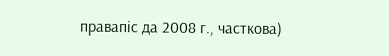правапіс да 2008 г., часткова)